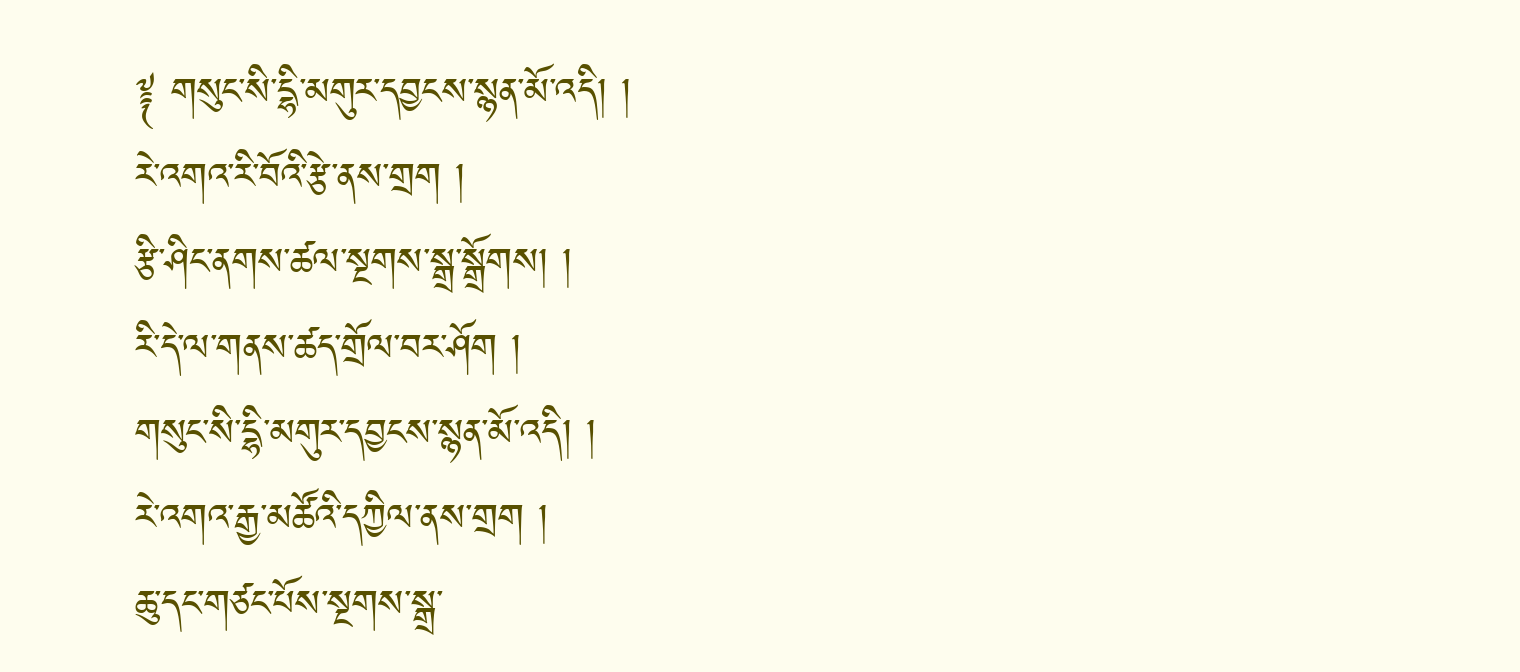༈ གསུང་སི་དྷི་མགུར་དབྱངས་སྙན་མོ་འདི། །
རེ་འགའ་རི་བོའི་རྩེ་ནས་གྲག །
རྩི་ཤིང་ནགས་ཚལ་སྔགས་སྒྲ་སྒྲོགས། །
རི་དེ་ལ་གནས་ཚད་གྲོལ་བར་ཤོག །
གསུང་སི་དྷི་མགུར་དབྱངས་སྙན་མོ་འདི། །
རེ་འགའ་རྒྱ་མཚོའི་དཀྱིལ་ནས་གྲག །
ཆུ་དང་གཙང་པོས་སྔགས་སྒྲ་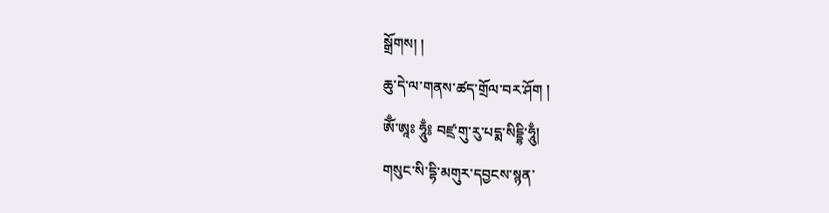སྒྲོགས། །
ཆུ་དེ་ལ་གནས་ཚད་གྲོལ་བར་ཤོག །
ཨོྃ་ཨཱཿ ཧཱུྃ༔ བཛྲ་གུ་རུ་པདྨ་སིདྡྷི་ཧཱུྃ།
གསུང་སི་དྷི་མགུར་དབྱངས་སྙན་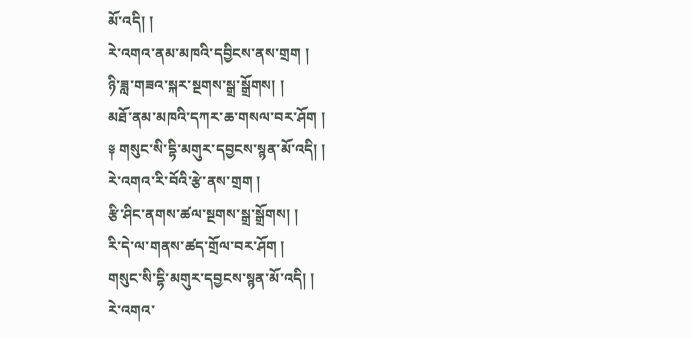མོ་འདི། །
རེ་འགའ་ནམ་མཁའི་དབྱིངས་ནས་གྲག །
ཉི་ཟླ་གཟའ་སྐར་སྔགས་སྒྲ་སྒྲོགས། །
མཐོ་ནམ་མཁའི་དཀར་ཆ་གསལ་བར་ཤོག །
༈ གསུང་སི་དྷི་མགུར་དབྱངས་སྙན་མོ་འདི། །
རེ་འགའ་རི་བོའི་རྩེ་ནས་གྲག །
རྩི་ཤིང་ནགས་ཚལ་སྔགས་སྒྲ་སྒྲོགས། །
རི་དེ་ལ་གནས་ཚད་གྲོལ་བར་ཤོག །
གསུང་སི་དྷི་མགུར་དབྱངས་སྙན་མོ་འདི། །
རེ་འགའ་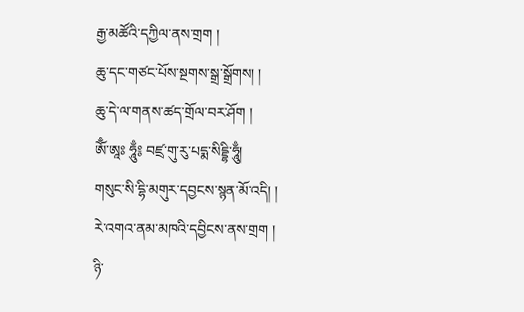རྒྱ་མཚོའི་དཀྱིལ་ནས་གྲག །
ཆུ་དང་གཙང་པོས་སྔགས་སྒྲ་སྒྲོགས། །
ཆུ་དེ་ལ་གནས་ཚད་གྲོལ་བར་ཤོག །
ཨོྃ་ཨཱཿ ཧཱུྃ༔ བཛྲ་གུ་རུ་པདྨ་སིདྡྷི་ཧཱུྃ།
གསུང་སི་དྷི་མགུར་དབྱངས་སྙན་མོ་འདི། །
རེ་འགའ་ནམ་མཁའི་དབྱིངས་ནས་གྲག །
ཉི་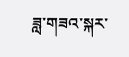ཟླ་གཟའ་སྐར་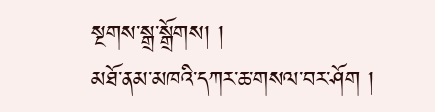སྔགས་སྒྲ་སྒྲོགས། །
མཐོ་ནམ་མཁའི་དཀར་ཆ་གསལ་བར་ཤོག །